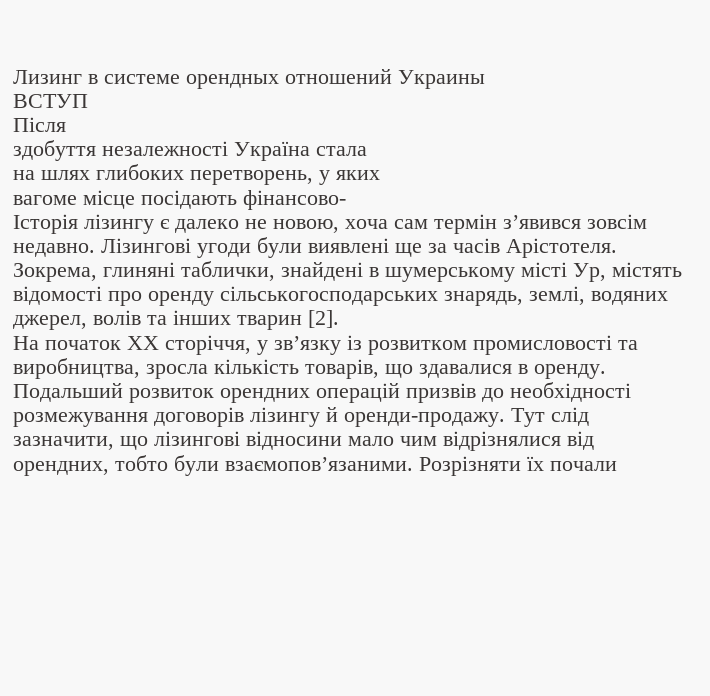Лизинг в системе орендных отношений Украины
ВСТУП
Після
здобуття незалежності Україна стала
на шлях глибоких перетворень, у яких
вагоме місце посідають фінансово-
Історія лізингу є далеко не новою, хоча сам термін з’явився зовсім недавно. Лізингові угоди були виявлені ще за часів Арістотеля. Зокрема, глиняні таблички, знайдені в шумерському місті Ур, містять відомості про оренду сільськогосподарських знарядь, землі, водяних джерел, волів та інших тварин [2].
На початок ХХ сторіччя, у зв’язку із розвитком промисловості та виробництва, зросла кількість товарів, що здавалися в оренду. Подальший розвиток орендних операцій призвів до необхідності розмежування договорів лізингу й оренди-продажу. Тут слід зазначити, що лізингові відносини мало чим відрізнялися від орендних, тобто були взаємопов’язаними. Розрізняти їх почали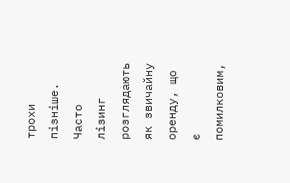трохи пізніше.
Часто лізинг розглядають як звичайну оренду, що є помилковим,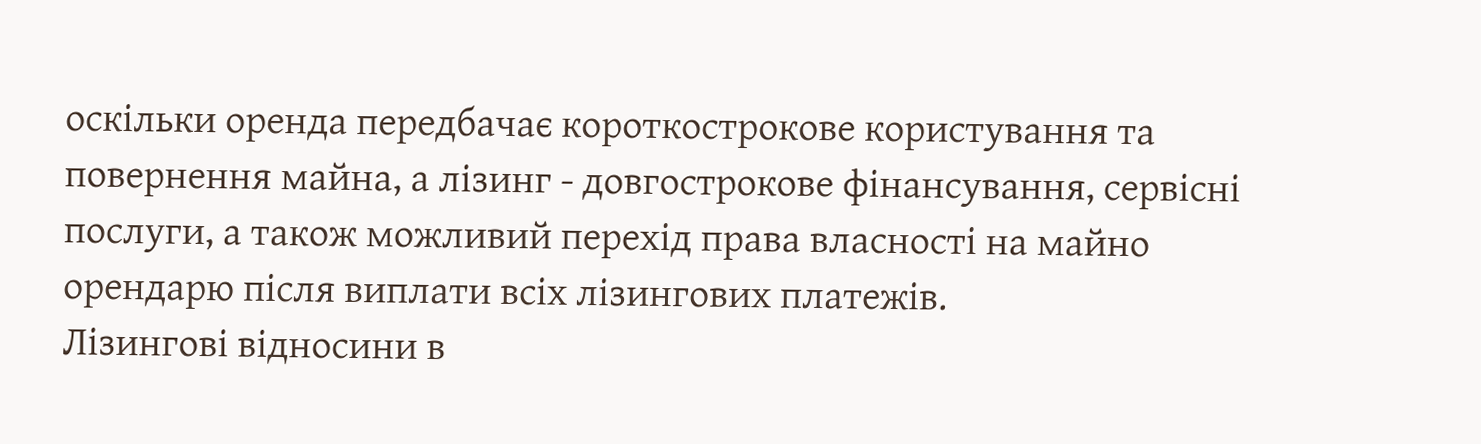оскільки оренда передбачає короткострокове користування та повернення майна, а лізинг - довгострокове фінансування, сервісні послуги, а також можливий перехід права власності на майно орендарю після виплати всіх лізингових платежів.
Лізингові відносини в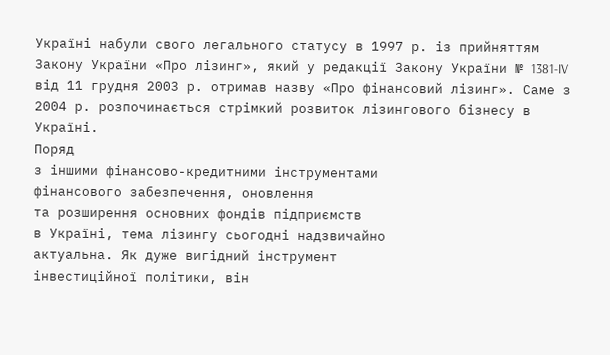Україні набули свого легального статусу в 1997 р. із прийняттям Закону України «Про лізинг», який у редакції Закону України № 1381-IV від 11 грудня 2003 р. отримав назву «Про фінансовий лізинг». Саме з 2004 р. розпочинається стрімкий розвиток лізингового бізнесу в Україні.
Поряд
з іншими фінансово-кредитними інструментами
фінансового забезпечення, оновлення
та розширення основних фондів підприємств
в Україні, тема лізингу сьогодні надзвичайно
актуальна. Як дуже вигідний інструмент
інвестиційної політики, він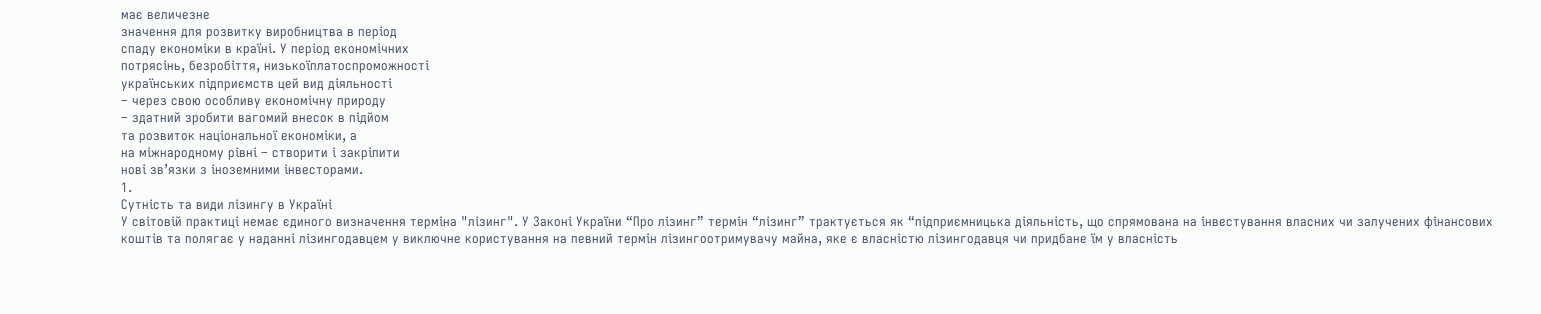має величезне
значення для розвитку виробництва в період
спаду економіки в країні. У період економічних
потрясінь, безробіття, низькоїплатоспроможності
українських підприємств цей вид діяльності
– через свою особливу економічну природу
– здатний зробити вагомий внесок в підйом
та розвиток національної економіки, а
на міжнародному рівні – створити і закріпити
нові зв’язки з іноземними інвесторами.
1.
Сутність та види лізингу в Україні
У світовій практиці немає єдиного визначення терміна "лізинг". У Законі України “Про лізинг” термін “лізинг” трактується як “підприємницька діяльність, що спрямована на інвестування власних чи залучених фінансових коштів та полягає у наданні лізингодавцем у виключне користування на певний термін лізингоотримувачу майна, яке є власністю лізингодавця чи придбане їм у власність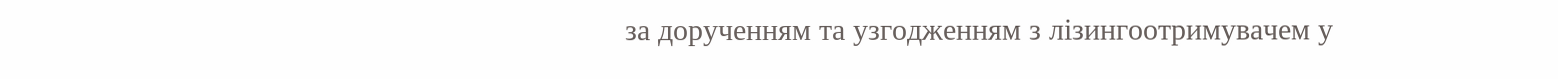за дорученням та узгодженням з лізингоотримувачем у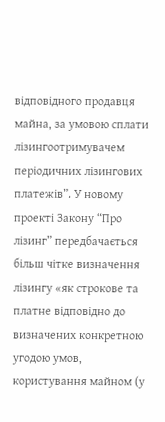відповідного продавця майна, за умовою сплати лізингоотримувачем періодичних лізингових платежів”. У новому проекті Закону “Про лізинг” передбачається більш чітке визначення лізингу «як строкове та платне відповідно до визначених конкретною угодою умов, користування майном (у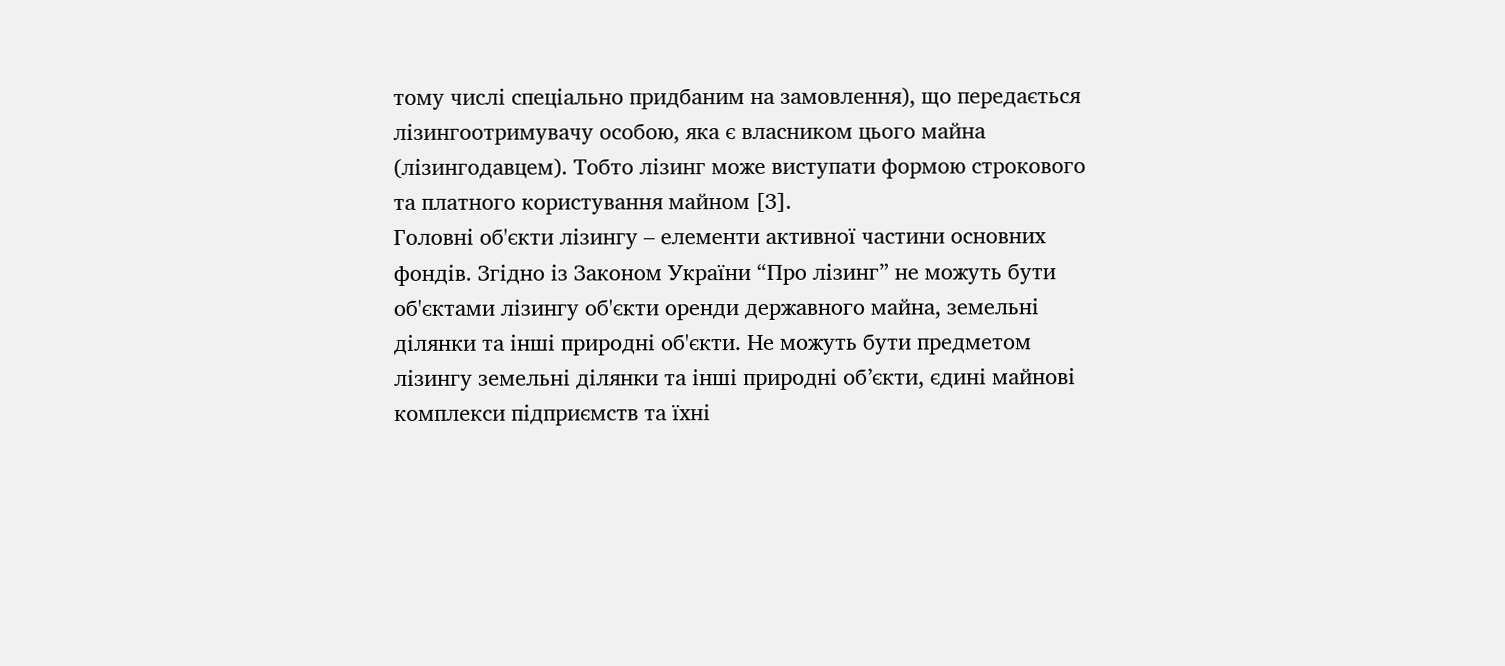тому числі спеціально придбаним на замовлення), що передається лізингоотримувачу особою, яка є власником цього майна (лізингодавцем). Тобто лізинг може виступати формою строкового та платного користування майном [3].
Головні об'єкти лізингу – елементи активної частини основних фондів. Згідно із Законом України “Про лізинг” не можуть бути об'єктами лізингу об'єкти оренди державного майна, земельні ділянки та інші природні об'єкти. Не можуть бути предметом лізингу земельні ділянки та інші природні об’єкти, єдині майнові комплекси підприємств та їхні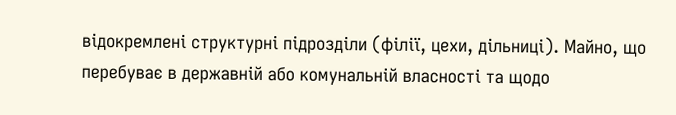відокремлені структурні підрозділи (філії, цехи, дільниці). Майно, що перебуває в державній або комунальній власності та щодо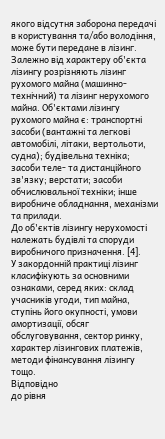якого відсутня заборона передачі в користування та/або володіння, може бути передане в лізинг.
Залежно від характеру об'єкта лізингу розрізняють лізинг рухомого майна (машинно-технічний) та лізинг нерухомого майна. Об'єктами лізингу рухомого майна є: транспортні засоби (вантажні та легкові автомобілі, літаки, вертольоти, судна); будівельна техніка; засоби теле- та дистанційного зв'язку; верстати; засоби обчислювальної техніки; інше виробниче обладнання, механізми та прилади.
До об'єктів лізингу нерухомості належать будівлі та споруди виробничого призначення. [4].
У закордонній практиці лізинг класифікують за основними ознаками, серед яких: склад учасників угоди, тип майна, ступінь його окупності, умови амортизації, обсяг обслуговування, сектор ринку, характер лізингових платежів, методи фінансування лізингу тощо.
Відповідно
до рівня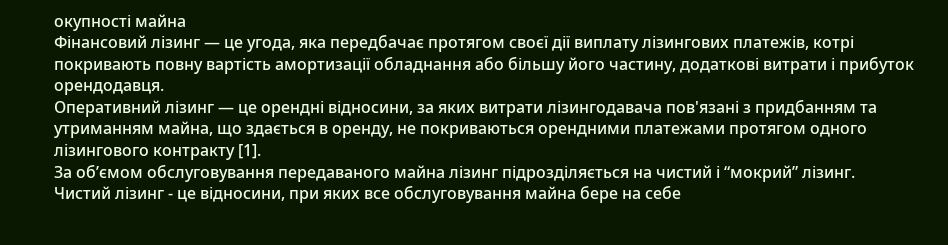окупності майна
Фінансовий лізинг — це угода, яка передбачає протягом своєї дії виплату лізингових платежів, котрі покривають повну вартість амортизації обладнання або більшу його частину, додаткові витрати і прибуток орендодавця.
Оперативний лізинг — це орендні відносини, за яких витрати лізингодавача пов'язані з придбанням та утриманням майна, що здається в оренду, не покриваються орендними платежами протягом одного лізингового контракту [1].
За об’ємом обслуговування передаваного майна лізинг підрозділяється на чистий і “мокрий” лізинг.
Чистий лізинг - це відносини, при яких все обслуговування майна бере на себе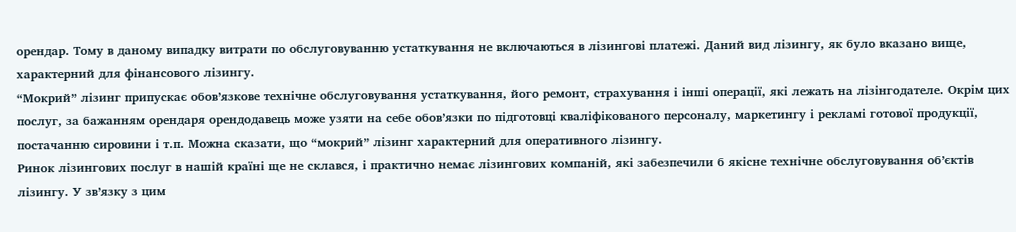орендар. Тому в даному випадку витрати по обслуговуванню устаткування не включаються в лізингові платежі. Даний вид лізингу, як було вказано вище, характерний для фінансового лізингу.
“Мокрий” лізинг припускає обов’язкове технічне обслуговування устаткування, його ремонт, страхування і інші операції, які лежать на лізінгодателе. Окрім цих послуг, за бажанням орендаря орендодавець може узяти на себе обов’язки по підготовці кваліфікованого персоналу, маркетингу і рекламі готової продукції, постачанню сировини і т.п. Можна сказати, що “мокрий” лізинг характерний для оперативного лізингу.
Ринок лізингових послуг в нашій країні ще не склався, і практично немає лізингових компаній, які забезпечили б якісне технічне обслуговування об’єктів лізингу. У зв’язку з цим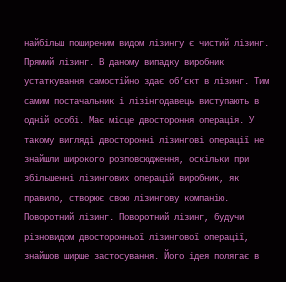найбільш поширеним видом лізингу є чистий лізинг.
Прямий лізинг. В даному випадку виробник устаткування самостійно здає об’єкт в лізинг. Тим самим постачальник і лізінгодавець виступають в одній особі. Має місце двостороння операція. У такому вигляді двосторонні лізингові операції не знайшли широкого розповсюдження, оскільки при збільшенні лізингових операцій виробник, як правило, створює свою лізингову компанію.
Поворотний лізинг. Поворотний лізинг, будучи різновидом двосторонньої лізингової операції, знайшов ширше застосування. Його ідея полягає в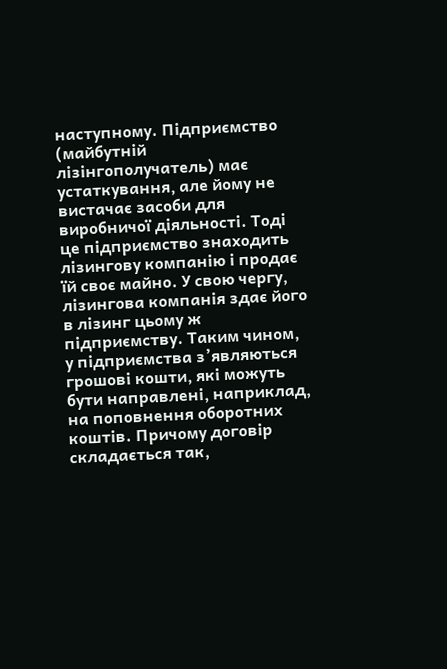наступному. Підприємство (майбутній лізінгополучатель) має устаткування, але йому не вистачає засоби для виробничої діяльності. Тоді це підприємство знаходить лізингову компанію і продає їй своє майно. У свою чергу, лізингова компанія здає його в лізинг цьому ж підприємству. Таким чином, у підприємства з’являються грошові кошти, які можуть бути направлені, наприклад, на поповнення оборотних коштів. Причому договір складається так,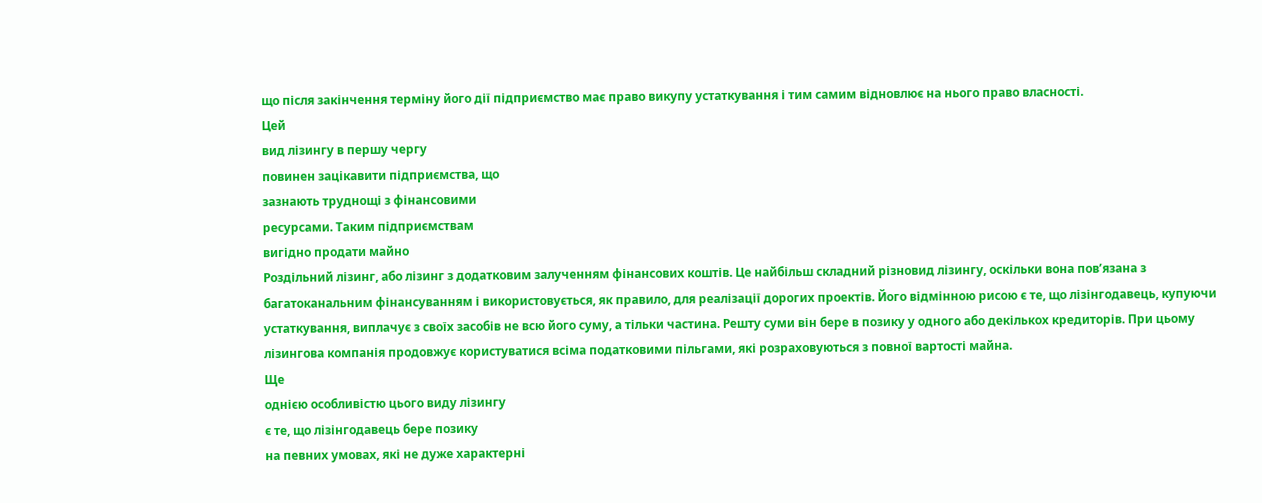що після закінчення терміну його дії підприємство має право викупу устаткування і тим самим відновлює на нього право власності.
Цей
вид лізингу в першу чергу
повинен зацікавити підприємства, що
зазнають труднощі з фінансовими
ресурсами. Таким підприємствам
вигідно продати майно
Роздільний лізинг, або лізинг з додатковим залученням фінансових коштів. Це найбільш складний різновид лізингу, оскільки вона пов’язана з багатоканальним фінансуванням і використовується, як правило, для реалізації дорогих проектів. Його відмінною рисою є те, що лізінгодавець, купуючи устаткування, виплачує з своїх засобів не всю його суму, а тільки частина. Решту суми він бере в позику у одного або декількох кредиторів. При цьому лізингова компанія продовжує користуватися всіма податковими пільгами, які розраховуються з повної вартості майна.
Ще
однією особливістю цього виду лізингу
є те, що лізінгодавець бере позику
на певних умовах, які не дуже характерні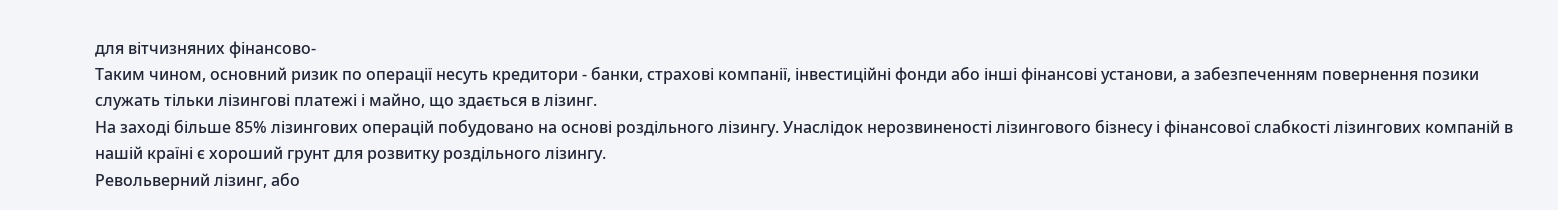для вітчизняних фінансово-
Таким чином, основний ризик по операції несуть кредитори - банки, страхові компанії, інвестиційні фонди або інші фінансові установи, а забезпеченням повернення позики служать тільки лізингові платежі і майно, що здається в лізинг.
На заході більше 85% лізингових операцій побудовано на основі роздільного лізингу. Унаслідок нерозвиненості лізингового бізнесу і фінансової слабкості лізингових компаній в нашій країні є хороший грунт для розвитку роздільного лізингу.
Револьверний лізинг, або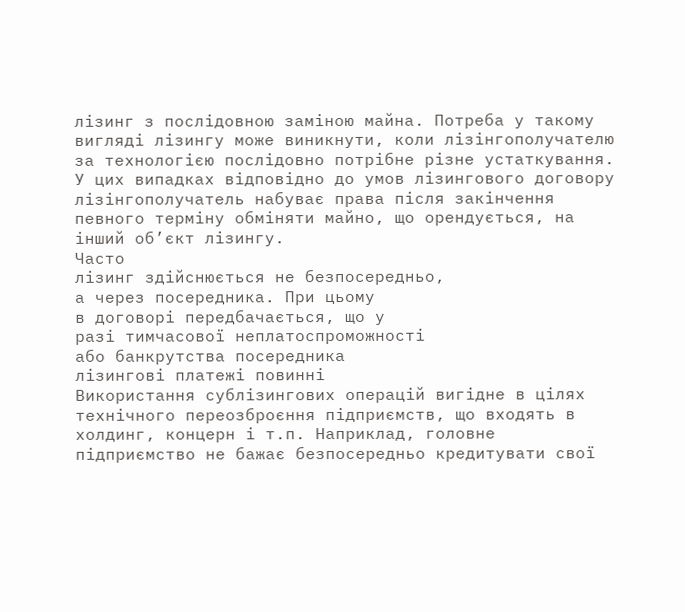лізинг з послідовною заміною майна. Потреба у такому вигляді лізингу може виникнути, коли лізінгополучателю за технологією послідовно потрібне різне устаткування. У цих випадках відповідно до умов лізингового договору лізінгополучатель набуває права після закінчення певного терміну обміняти майно, що орендується, на інший об’єкт лізингу.
Часто
лізинг здійснюється не безпосередньо,
а через посередника. При цьому
в договорі передбачається, що у
разі тимчасової неплатоспроможності
або банкрутства посередника
лізингові платежі повинні
Використання сублізингових операцій вигідне в цілях технічного переозброєння підприємств, що входять в холдинг, концерн і т.п. Наприклад, головне підприємство не бажає безпосередньо кредитувати свої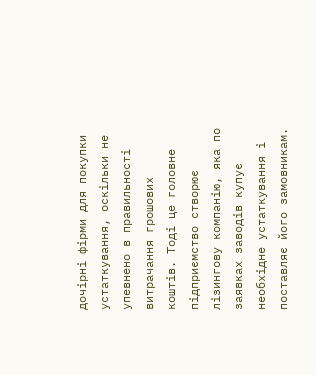дочірні фірми для покупки устаткування, оскільки не упевнено в правильності витрачання грошових коштів. Тоді це головне підприємство створює лізингову компанію, яка по заявках заводів купує необхідне устаткування і поставляє його замовникам.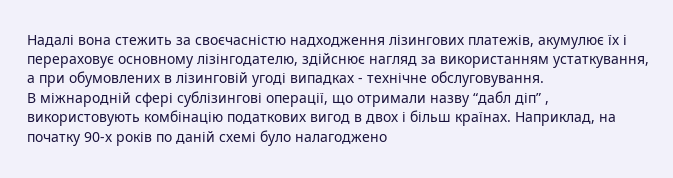Надалі вона стежить за своєчасністю надходження лізингових платежів, акумулює їх і перераховує основному лізінгодателю, здійснює нагляд за використанням устаткування, а при обумовлених в лізинговій угоді випадках - технічне обслуговування.
В міжнародній сфері сублізингові операції, що отримали назву “дабл діп” , використовують комбінацію податкових вигод в двох і більш країнах. Наприклад, на початку 90-х років по даній схемі було налагоджено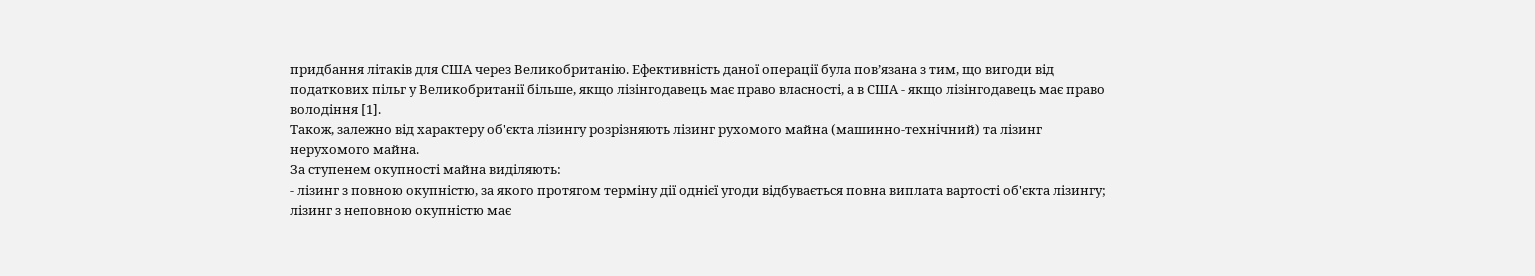придбання літаків для США через Великобританію. Ефективність даної операції була пов’язана з тим, що вигоди від податкових пільг у Великобританії більше, якщо лізінгодавець має право власності, а в США - якщо лізінгодавець має право володіння [1].
Також, залежно від характеру об'єкта лізингу розрізняють лізинг рухомого майна (машинно-технічний) та лізинг нерухомого майна.
За ступенем окупності майна виділяють:
- лізинг з повною окупністю, за якого протягом терміну дії однієї угоди відбувається повна виплата вартості об'єкта лізингу;
лізинг з неповною окупністю має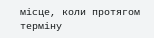місце, коли протягом терміну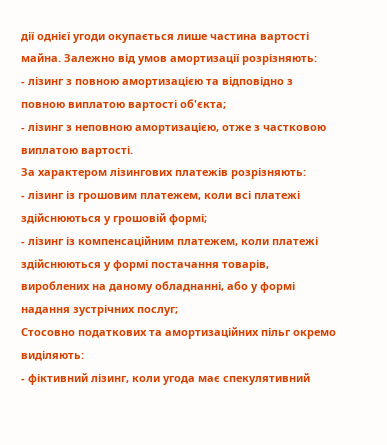дії однієї угоди окупається лише частина вартості майна. Залежно від умов амортизації розрізняють:
- лізинг з повною амортизацією та відповідно з повною виплатою вартості об'єкта;
- лізинг з неповною амортизацією, отже з частковою виплатою вартості.
За характером лізингових платежів розрізняють:
- лізинг із грошовим платежем, коли всі платежі здійснюються у грошовій формі;
- лізинг із компенсаційним платежем, коли платежі здійснюються у формі постачання товарів, вироблених на даному обладнанні, або у формі надання зустрічних послуг;
Стосовно податкових та амортизаційних пільг окремо виділяють:
- фіктивний лізинг, коли угода має спекулятивний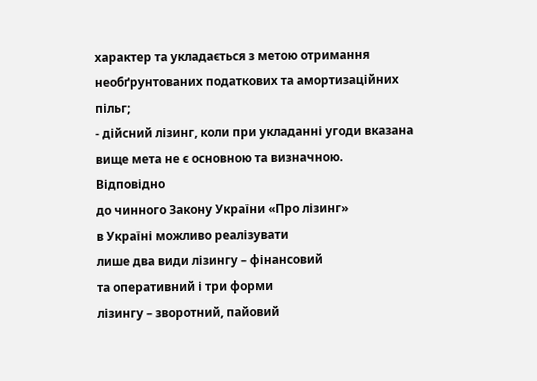характер та укладається з метою отримання необґрунтованих податкових та амортизаційних пільг;
- дійсний лізинг, коли при укладанні угоди вказана вище мета не є основною та визначною.
Відповідно
до чинного Закону України «Про лізинг»
в Україні можливо реалізувати
лише два види лізингу – фінансовий
та оперативний і три форми
лізингу – зворотний, пайовий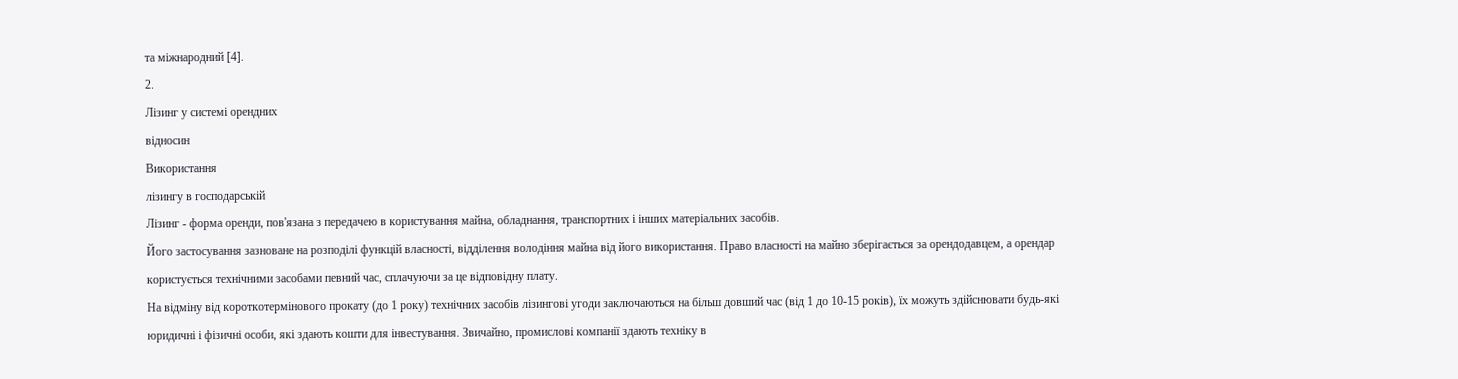та міжнародний [4].
2.
Лізинг у системі орендних
відносин
Використання
лізингу в господарській
Лізинг - форма оренди, пов'язана з передачею в користування майна, обладнання, транспортних і інших матеріальних засобів.
Його застосування зазноване на розподілі функцій власності, відділення володіння майна від його використання. Право власності на майно зберігається за орендодавцем, а орендар користується технічними засобами певний час, сплачуючи за це відповідну плату.
На відміну від короткотермінового прокату (до 1 року) технічних засобів лізингові угоди заключаються на більш довший час (від 1 до 10-15 років), їх можуть здійснювати будь-які юридичні і фізичні особи, які здають кошти для інвестування. Звичайно, промислові компанії здають техніку в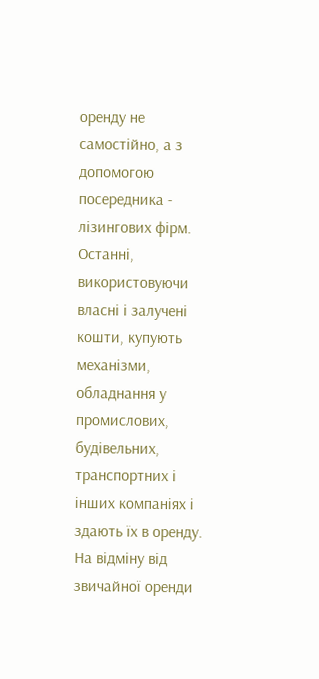оренду не самостійно, а з допомогою посередника - лізингових фірм.
Останні, використовуючи власні і залучені кошти, купують механізми, обладнання у промислових, будівельних, транспортних і інших компаніях і здають їх в оренду. На відміну від звичайної оренди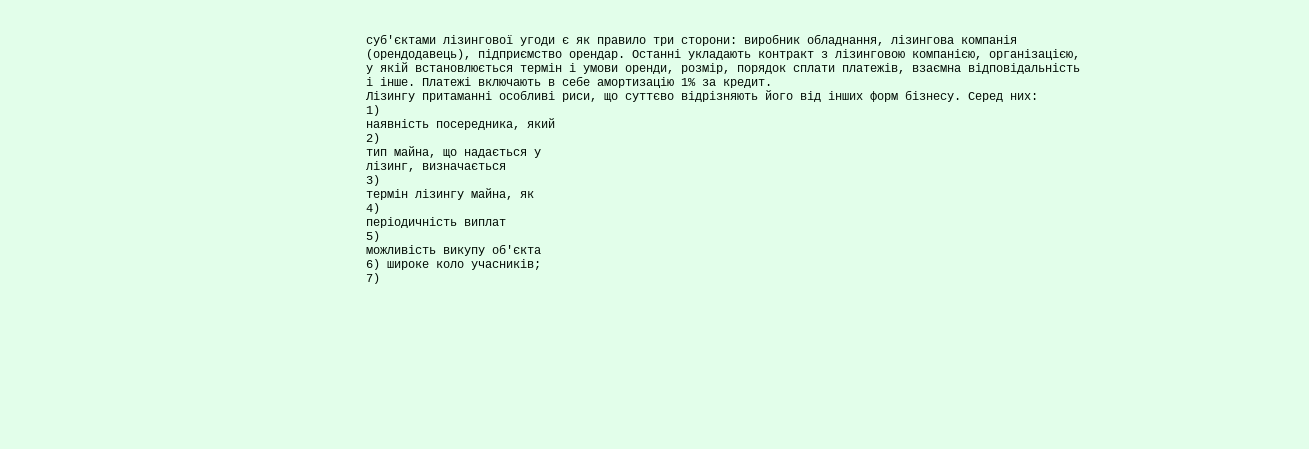суб'єктами лізингової угоди є як правило три сторони: виробник обладнання, лізингова компанія (орендодавець), підприємство орендар. Останні укладають контракт з лізинговою компанією, організацією, у якій встановлюється термін і умови оренди, розмір, порядок сплати платежів, взаємна відповідальність і інше. Платежі включають в себе амортизацію 1% за кредит.
Лізингу притаманні особливі риси, що суттєво відрізняють його від інших форм бізнесу. Серед них:
1)
наявність посередника, який
2)
тип майна, що надається у
лізинг, визначається
3)
термін лізингу майна, як
4)
періодичність виплат
5)
можливість викупу об'єкта
6) широке коло учасників;
7)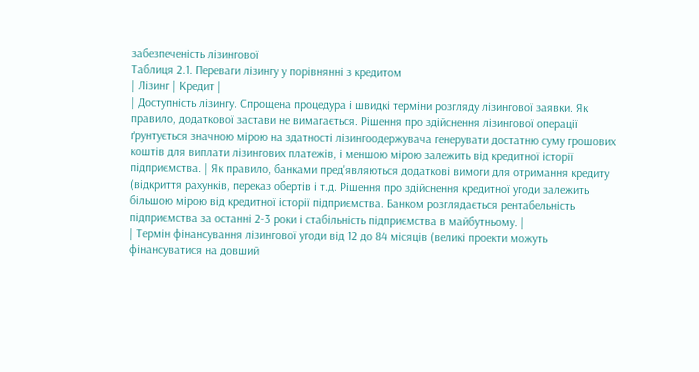забезпеченість лізингової
Таблиця 2.1. Переваги лізингу у порівнянні з кредитом
| Лізинг | Кредит |
| Доступність лізингу. Спрощена процедура і швидкі терміни розгляду лізингової заявки. Як правило, додаткової застави не вимагається. Рішення про здійснення лізингової операції ґрунтується значною мірою на здатності лізингоодержувача генерувати достатню суму грошових коштів для виплати лізингових платежів, і меншою мірою залежить від кредитної історії підприємства. | Як правило, банками пред'являються додаткові вимоги для отримання кредиту (відкриття рахунків, переказ обертів і т.д. Рішення про здійснення кредитної угоди залежить більшою мірою від кредитної історії підприємства. Банком розглядається рентабельність підприємства за останні 2-3 роки і стабільність підприємства в майбутньому. |
| Термін фінансування лізингової угоди від 12 до 84 місяців (великі проекти можуть фінансуватися на довший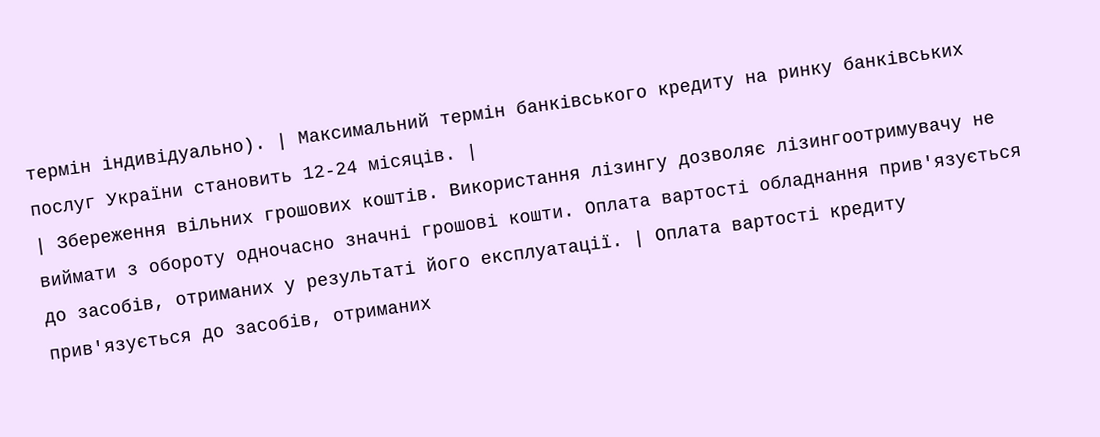термін індивідуально). | Максимальний термін банківського кредиту на ринку банківських послуг України становить 12-24 місяців. |
| Збереження вільних грошових коштів. Використання лізингу дозволяє лізингоотримувачу не виймати з обороту одночасно значні грошові кошти. Оплата вартості обладнання прив'язується до засобів, отриманих у результаті його експлуатації. | Оплата вартості кредиту прив'язується до засобів, отриманих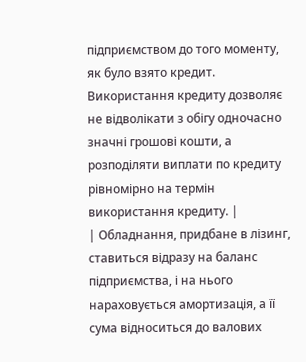підприємством до того моменту, як було взято кредит. Використання кредиту дозволяє не відволікати з обігу одночасно значні грошові кошти, а розподіляти виплати по кредиту рівномірно на термін використання кредиту. |
| Обладнання, придбане в лізинг, ставиться відразу на баланс підприємства, і на нього нараховується амортизація, а її сума відноситься до валових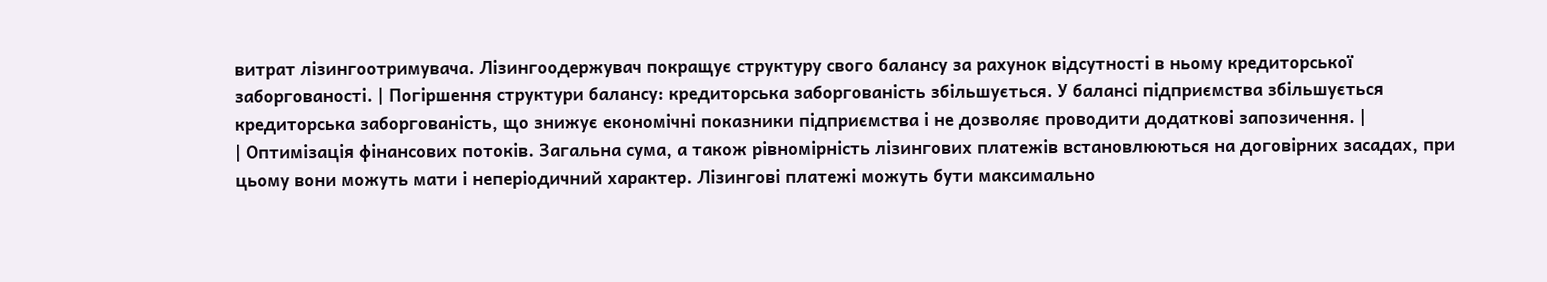витрат лізингоотримувача. Лізингоодержувач покращує структуру свого балансу за рахунок відсутності в ньому кредиторської заборгованості. | Погіршення структури балансу: кредиторська заборгованість збільшується. У балансі підприємства збільшується кредиторська заборгованість, що знижує економічні показники підприємства і не дозволяє проводити додаткові запозичення. |
| Оптимізація фінансових потоків. Загальна сума, а також рівномірність лізингових платежів встановлюються на договірних засадах, при цьому вони можуть мати і неперіодичний характер. Лізингові платежі можуть бути максимально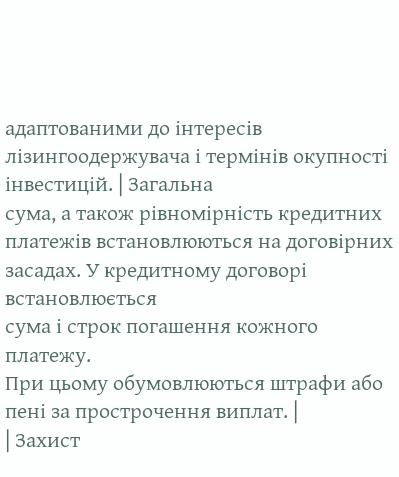адаптованими до інтересів лізингоодержувача і термінів окупності інвестицій. | Загальна
сума, а також рівномірність кредитних
платежів встановлюються на договірних
засадах. У кредитному договорі встановлюється
сума і строк погашення кожного платежу.
При цьому обумовлюються штрафи або пені за прострочення виплат. |
| Захист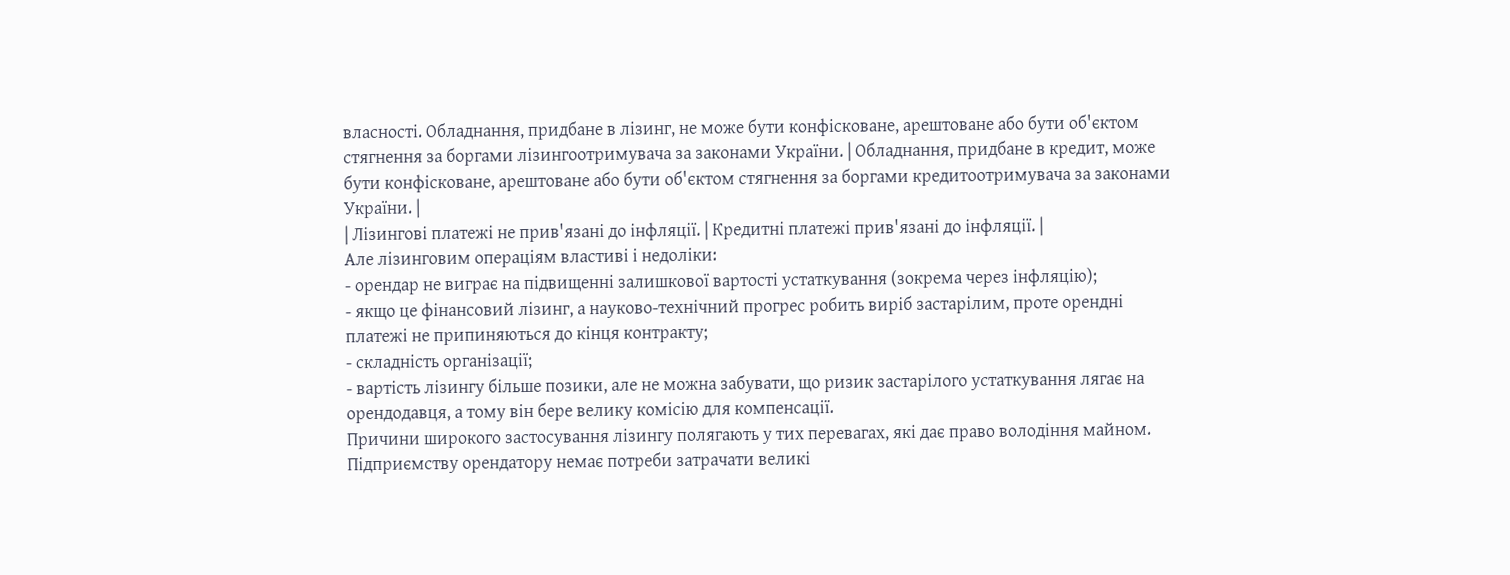власності. Обладнання, придбане в лізинг, не може бути конфісковане, арештоване або бути об'єктом стягнення за боргами лізингоотримувача за законами України. | Обладнання, придбане в кредит, може бути конфісковане, арештоване або бути об'єктом стягнення за боргами кредитоотримувача за законами України. |
| Лізингові платежі не прив'язані до інфляції. | Кредитні платежі прив'язані до інфляції. |
Але лізинговим операціям властиві і недоліки:
- орендар не виграє на підвищенні залишкової вартості устаткування (зокрема через інфляцію);
- якщо це фінансовий лізинг, а науково-технічний прогрес робить виріб застарілим, проте орендні платежі не припиняються до кінця контракту;
- складність організації;
- вартість лізингу більше позики, але не можна забувати, що ризик застарілого устаткування лягає на орендодавця, а тому він бере велику комісію для компенсації.
Причини широкого застосування лізингу полягають у тих перевагах, які дає право володіння майном. Підприємству орендатору немає потреби затрачати великі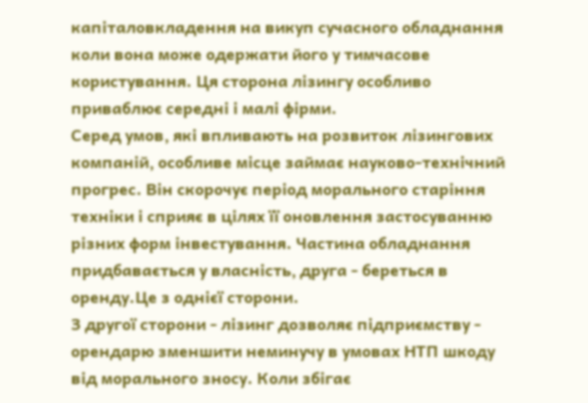капіталовкладення на викуп сучасного обладнання коли вона може одержати його у тимчасове користування. Ця сторона лізингу особливо приваблює середні і малі фірми.
Серед умов, які впливають на розвиток лізингових компаній, особливе місце займає науково-технічний прогрес. Він скорочує період морального старіння техніки і сприяє в цілях її оновлення застосуванню різних форм інвестування. Частина обладнання придбавається у власність, друга - береться в оренду.Це з однієї сторони.
З другої сторони - лізинг дозволяє підприємству - орендарю зменшити неминучу в умовах НТП шкоду від морального зносу. Коли збігає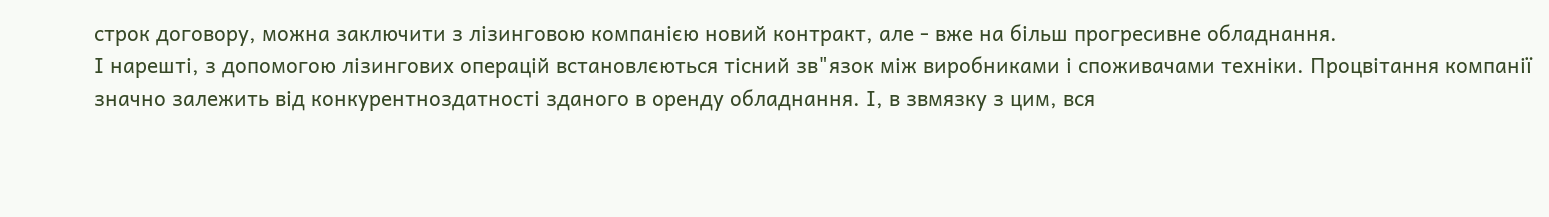строк договору, можна заключити з лізинговою компанією новий контракт, але - вже на більш прогресивне обладнання.
І нарешті, з допомогою лізингових операцій встановлєються тісний зв"язок між виробниками і споживачами техніки. Процвітання компанії значно залежить від конкурентноздатності зданого в оренду обладнання. І, в звмязку з цим, вся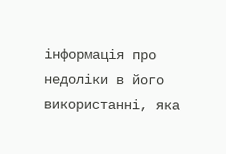інформація про недоліки в його використанні, яка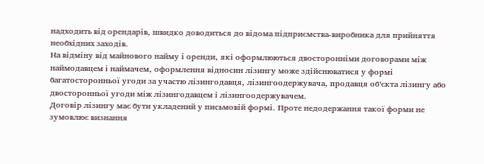надходить від орендарів, швидко доводиться до відома підприємства-виробника для прийняття необхідних заходів.
На відміну від майнового найму і оренди, які оформлюються двосторонніми договорами між наймодавцем і наймачем, оформлення відносин лізингу може здійснюватися у формі багатосторонньої угоди за участю лізингодавця, лізингоодержувача, продавця об’єкта лізингу або двосторонньої угоди між лізингодавцем і лізингоодержувачем.
Договір лізингу має бути укладений у письмовій формі. Проте недодержання такої форми не зумовлює визнання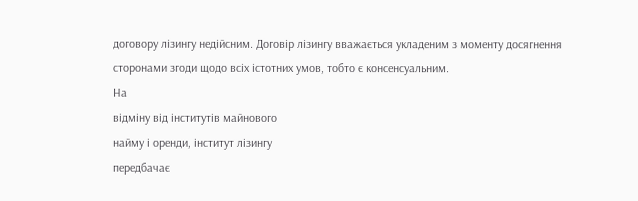договору лізингу недійсним. Договір лізингу вважається укладеним з моменту досягнення сторонами згоди щодо всіх істотних умов, тобто є консенсуальним.
На
відміну від інститутів майнового
найму і оренди, інститут лізингу
передбачає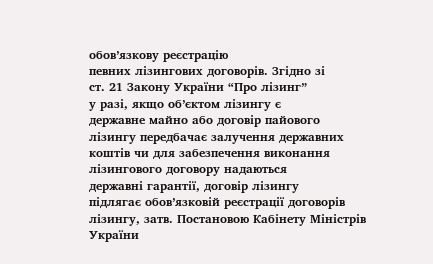обов’язкову реєстрацію
певних лізингових договорів. Згідно зі
ст. 21 Закону України “Про лізинг”
у разі, якщо об’єктом лізингу є
державне майно або договір пайового
лізингу передбачає залучення державних
коштів чи для забезпечення виконання
лізингового договору надаються
державні гарантії, договір лізингу
підлягає обов’язковій реєстрації договорів
лізингу, затв. Постановою Кабінету Міністрів
України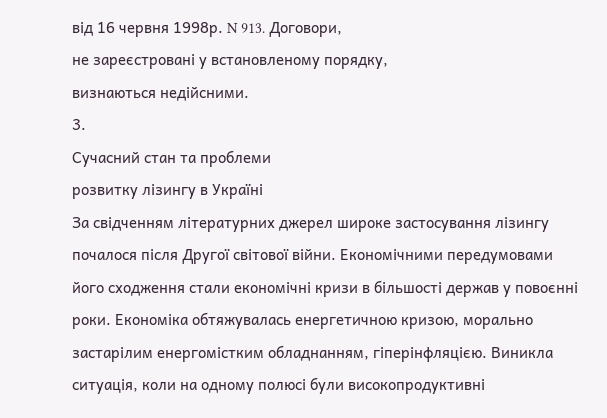від 16 червня 1998р. N 913. Договори,
не зареєстровані у встановленому порядку,
визнаються недійсними.
3.
Сучасний стан та проблеми
розвитку лізингу в Україні
За свідченням літературних джерел широке застосування лізингу почалося після Другої світової війни. Економічними передумовами його сходження стали економічні кризи в більшості держав у повоєнні роки. Економіка обтяжувалась енергетичною кризою, морально застарілим енергомістким обладнанням, гіперінфляцією. Виникла ситуація, коли на одному полюсі були високопродуктивні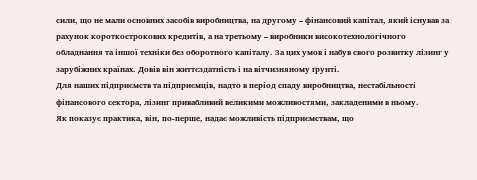сили, що не мали основних засобів виробництва, на другому – фінансовий капітал, який існував за рахунок короткострокових кредитів, а на третьому – виробники високотехнологічного обладнання та іншої техніки без оборотного капіталу. За цих умов і набув свого розвитку лізинг у зарубіжних країнах. Довів він життєздатність і на вітчизняному ґрунті.
Для наших підприємств та підприємців, надто в період спаду виробництва, нестабільності фінансового сектора, лізинг привабливий великими можливостями, закладеними в ньому.
Як показує практика, він, по-перше, надає можливість підприємствам, що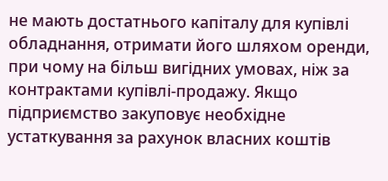не мають достатнього капіталу для купівлі обладнання, отримати його шляхом оренди, при чому на більш вигідних умовах, ніж за контрактами купівлі-продажу. Якщо підприємство закуповує необхідне устаткування за рахунок власних коштів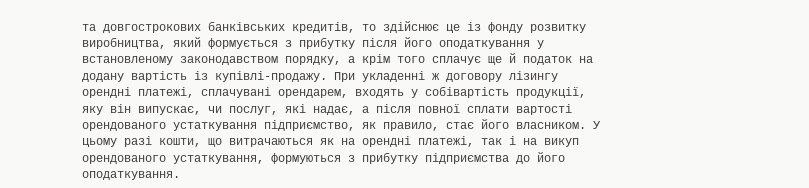та довгострокових банківських кредитів, то здійснює це із фонду розвитку виробництва, який формується з прибутку після його оподаткування у встановленому законодавством порядку, а крім того сплачує ще й податок на додану вартість із купівлі-продажу. При укладенні ж договору лізингу орендні платежі, сплачувані орендарем, входять у собівартість продукції, яку він випускає, чи послуг, які надає, а після повної сплати вартості орендованого устаткування підприємство, як правило, стає його власником. У цьому разі кошти, що витрачаються як на орендні платежі, так і на викуп орендованого устаткування, формуються з прибутку підприємства до його оподаткування.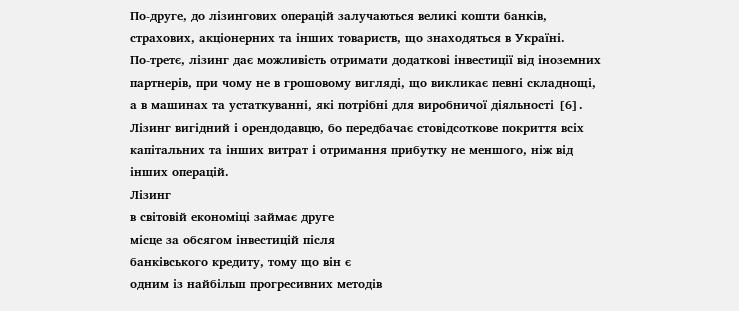По-друге, до лізингових операцій залучаються великі кошти банків, страхових, акціонерних та інших товариств, що знаходяться в Україні.
По-третє, лізинг дає можливість отримати додаткові інвестиції від іноземних партнерів, при чому не в грошовому вигляді, що викликає певні складнощі, а в машинах та устаткуванні, які потрібні для виробничої діяльності [6].
Лізинг вигідний і орендодавцю, бо передбачає стовідсоткове покриття всіх капітальних та інших витрат і отримання прибутку не меншого, ніж від інших операцій.
Лізинг
в світовій економіці займає друге
місце за обсягом інвестицій після
банківського кредиту, тому що він є
одним із найбільш прогресивних методів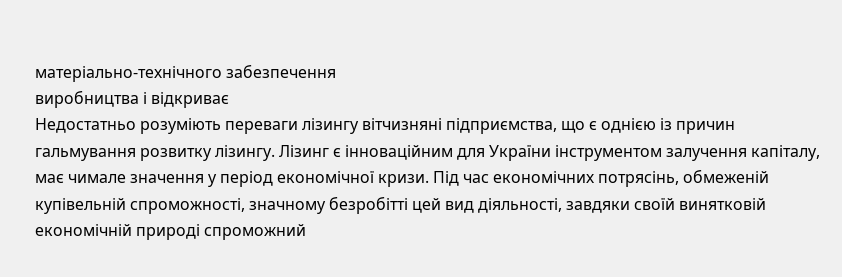матеріально-технічного забезпечення
виробництва і відкриває
Недостатньо розуміють переваги лізингу вітчизняні підприємства, що є однією із причин гальмування розвитку лізингу. Лізинг є інноваційним для України інструментом залучення капіталу, має чимале значення у період економічної кризи. Під час економічних потрясінь, обмеженій купівельній спроможності, значному безробітті цей вид діяльності, завдяки своїй винятковій економічній природі спроможний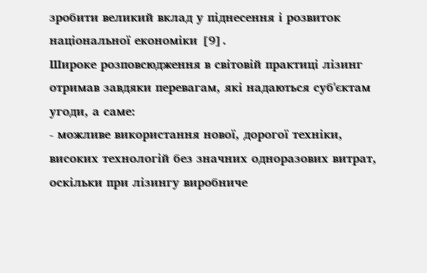зробити великий вклад у піднесення і розвиток національної економіки [9].
Широке розповсюдження в світовій практиці лізинг отримав завдяки перевагам, які надаються суб'єктам угоди, а саме:
- можливе використання нової, дорогої техніки, високих технологій без значних одноразових витрат, оскільки при лізингу виробниче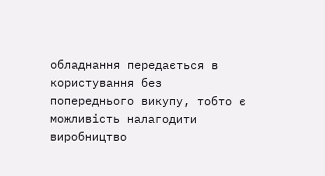обладнання передається в користування без попереднього викупу, тобто є можливість налагодити виробництво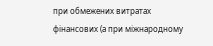при обмежених витратах фінансових (а при міжнародному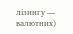лізингу — валютних)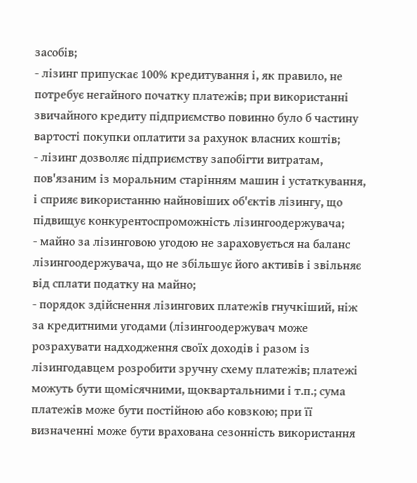засобів;
- лізинг припускає 100% кредитування і, як правило, не потребує негайного початку платежів; при використанні звичайного кредиту підприємство повинно було б частину вартості покупки оплатити за рахунок власних коштів;
- лізинг дозволяє підприємству запобігти витратам, пов'язаним із моральним старінням машин і устаткування, і сприяє використанню найновіших об'єктів лізингу, що підвищує конкурентоспроможність лізингоодержувача;
- майно за лізинговою угодою не зараховується на баланс лізингоодержувача, що не збільшує його активів і звільняє від сплати податку на майно;
- порядок здійснення лізингових платежів гнучкіший, ніж за кредитними угодами (лізингоодержувач може розрахувати надходження своїх доходів і разом із лізингодавцем розробити зручну схему платежів; платежі можуть бути щомісячними, щоквартальними і т.п.; сума платежів може бути постійною або ковзкою; при її визначенні може бути врахована сезонність використання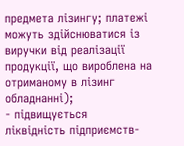предмета лізингу; платежі можуть здійснюватися із виручки від реалізації продукції, що вироблена на отриманому в лізинг обладнанні);
- підвищується
ліквідність підприємств-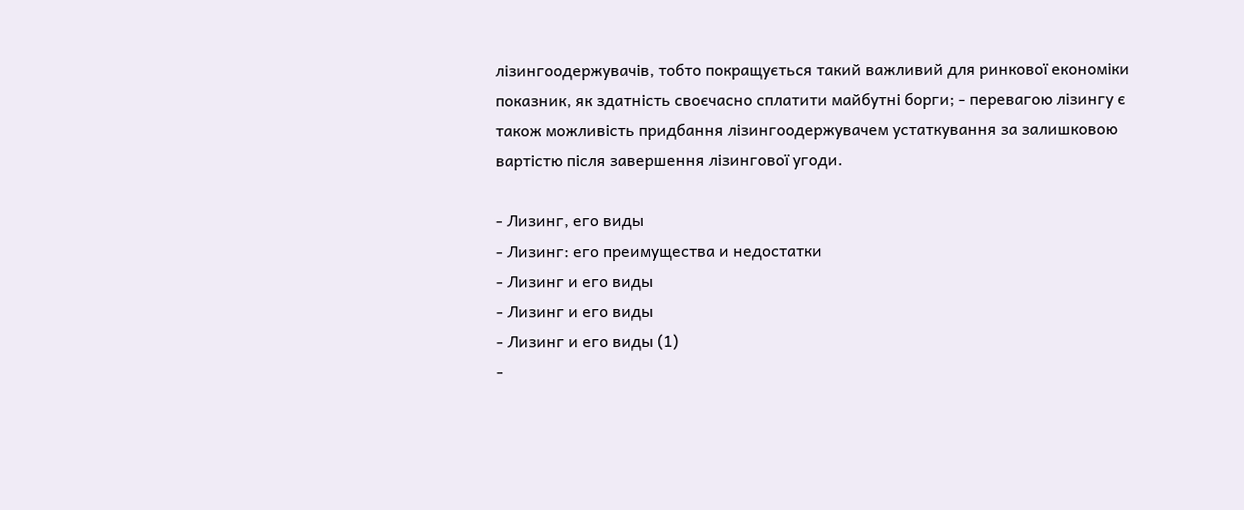лізингоодержувачів, тобто покращується такий важливий для ринкової економіки показник, як здатність своєчасно сплатити майбутні борги; - перевагою лізингу є також можливість придбання лізингоодержувачем устаткування за залишковою вартістю після завершення лізингової угоди.

- Лизинг, его виды
- Лизинг: его преимущества и недостатки
- Лизинг и его виды
- Лизинг и его виды
- Лизинг и его виды (1)
-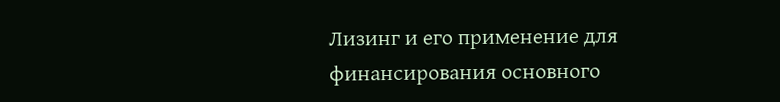Лизинг и его применение для финансирования основного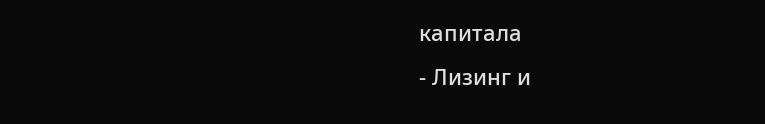капитала
- Лизинг и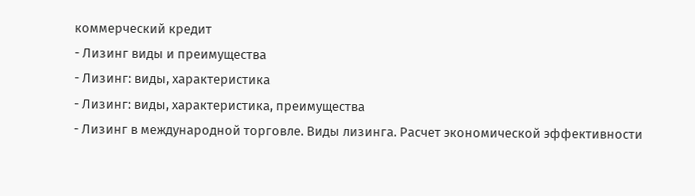коммерческий кредит
- Лизинг виды и преимущества
- Лизинг: виды, характеристика
- Лизинг: виды, характеристика, преимущества
- Лизинг в международной торговле. Виды лизинга. Расчет экономической эффективности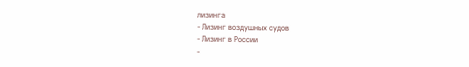лизинга
- Лизинг воздушных судов
- Лизинг в России
-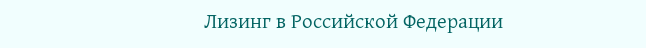Лизинг в Российской Федерации